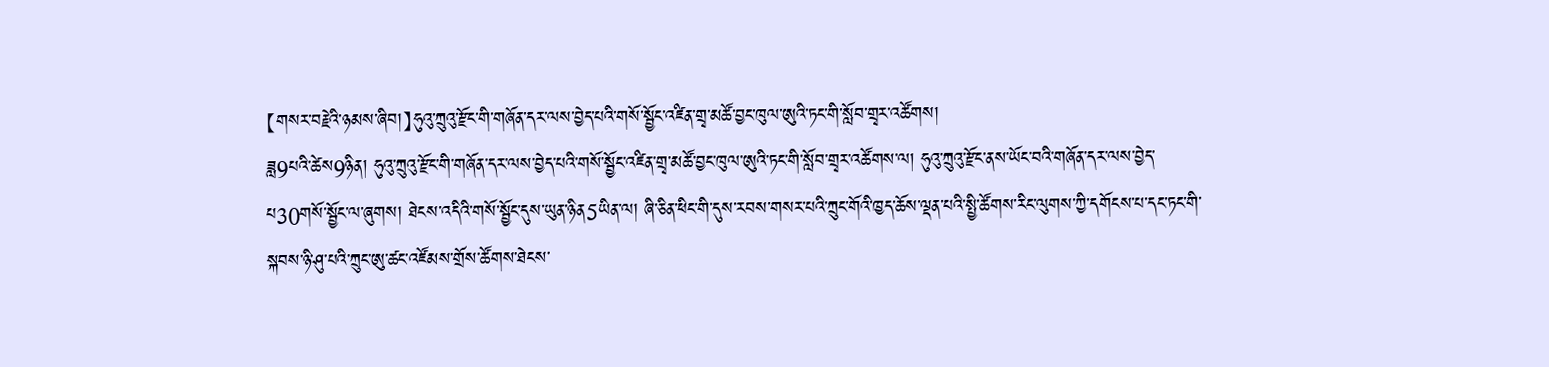【གསར་བརྗེའི་ཉམས་ཞིབ།】ཧུའུ་ཀྲུའུ་རྫོང་གི་གཞོན་དར་ལས་བྱེད་པའི་གསོ་སྦྱོང་འཛིན་གྲྭ་མཚོ་བྱང་ཁུལ་ཨུའི་ཏང་གི་སློབ་གྲྭར་འཚོགས།
ཟླ9པའི་ཚེས9ཉིན། ཧུའུ་ཀྲུའུ་རྫོང་གི་གཞོན་དར་ལས་བྱེད་པའི་གསོ་སྦྱོང་འཛིན་གྲྭ་མཚོ་བྱང་ཁུལ་ཨུའི་ཏང་གི་སློབ་གྲྭར་འཚོགས་ལ། ཧུའུ་ཀྲུའུ་རྫོང་ནས་ཡོང་བའི་གཞོན་དར་ལས་བྱེད་པ30གསོ་སྦྱོང་ལ་ཞུགས། ཐེངས་འདིའི་གསོ་སྦྱོང་དུས་ཡུན་ཉིན5ཡིན་ལ། ཞི་ཅིན་ཕིང་གི་དུས་རབས་གསར་པའི་ཀྲུང་གོའི་ཁྱད་ཆོས་ལྡན་པའི་སྤྱི་ཚོགས་རིང་ལུགས་ཀྱི་དགོངས་པ་དང་ཏང་གི་སྐབས་ཉི་ཤུ་པའི་ཀྲུང་ཨུ་ཚང་འཛོམས་གྲོས་ཚོགས་ཐེངས་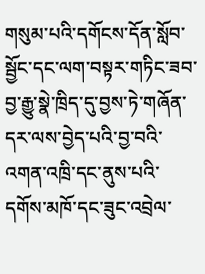གསུམ་པའི་དགོངས་དོན་སློབ་སྦྱོང་དང་ལག་བསྟར་གཏིང་ཟབ་བྱ་རྒྱུ་སྣེ་ཁྲིད་དུ་བྱས་ཏེ་གཞོན་དར་ལས་བྱེད་པའི་བྱ་བའི་འགན་འཁྲི་དང་ནུས་པའི་དགོས་མཁོ་དང་ཟུང་འབྲེལ་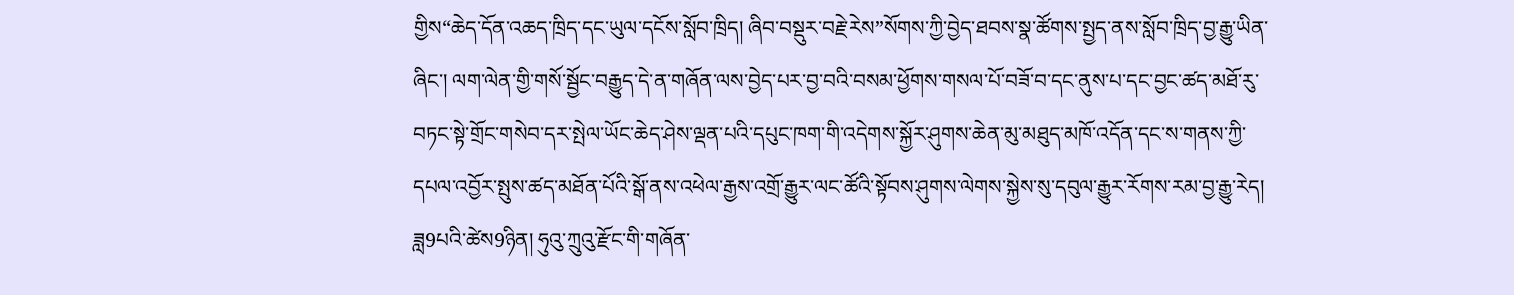གྱིས“ཆེད་དོན་འཆད་ཁྲིད་དང་ཡུལ་དངོས་སློབ་ཁྲིད། ཞིབ་བསྡུར་བརྗེ་རེས”སོགས་ཀྱི་བྱེད་ཐབས་སྣ་ཚོགས་སྤྱད་ནས་སློབ་ཁྲིད་བྱ་རྒྱུ་ཡིན་ཞིང་། ལག་ལེན་གྱི་གསོ་སྦྱོང་བརྒྱུད་དེ་ན་གཞོན་ལས་བྱེད་པར་བྱ་བའི་བསམ་ཕྱོགས་གསལ་པོ་བཟོ་བ་དང་ནུས་པ་དང་བྱང་ཚད་མཐོ་རུ་བཏང་སྟེ་གྲོང་གསེབ་དར་སྤེལ་ཡོང་ཆེད་ཤེས་ལྡན་པའི་དཔུང་ཁག་གི་འདེགས་སྐྱོར་ཤུགས་ཆེན་མུ་མཐུད་མཁོ་འདོན་དང་ས་གནས་ཀྱི་དཔལ་འབྱོར་སྤུས་ཚད་མཐོན་པོའི་སྒོ་ནས་འཕེལ་རྒྱས་འགྲོ་རྒྱུར་ལང་ཚོའི་སྟོབས་ཤུགས་ལེགས་སྐྱེས་སུ་དབུལ་རྒྱུར་རོགས་རམ་བྱ་རྒྱུ་རེད།
ཟླ9པའི་ཚེས9ཉིན། ཧུའུ་ཀྲུའུ་རྫོང་གི་གཞོན་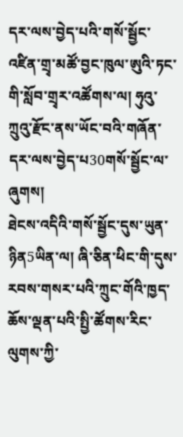དར་ལས་བྱེད་པའི་གསོ་སྦྱོང་འཛིན་གྲྭ་མཚོ་བྱང་ཁུལ་ཨུའི་ཏང་གི་སློབ་གྲྭར་འཚོགས་ལ། ཧུའུ་ཀྲུའུ་རྫོང་ནས་ཡོང་བའི་གཞོན་དར་ལས་བྱེད་པ30གསོ་སྦྱོང་ལ་ཞུགས།
ཐེངས་འདིའི་གསོ་སྦྱོང་དུས་ཡུན་ཉིན5ཡིན་ལ། ཞི་ཅིན་ཕིང་གི་དུས་རབས་གསར་པའི་ཀྲུང་གོའི་ཁྱད་ཆོས་ལྡན་པའི་སྤྱི་ཚོགས་རིང་ལུགས་ཀྱི་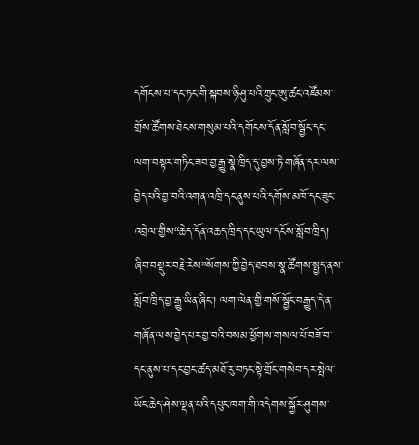དགོངས་པ་དང་ཏང་གི་སྐབས་ཉི་ཤུ་པའི་ཀྲུང་ཨུ་ཚང་འཛོམས་གྲོས་ཚོགས་ཐེངས་གསུམ་པའི་དགོངས་དོན་སློབ་སྦྱོང་དང་ལག་བསྟར་གཏིང་ཟབ་བྱ་རྒྱུ་སྣེ་ཁྲིད་དུ་བྱས་ཏེ་གཞོན་དར་ལས་བྱེད་པའི་བྱ་བའི་འགན་འཁྲི་དང་ནུས་པའི་དགོས་མཁོ་དང་ཟུང་འབྲེལ་གྱིས“ཆེད་དོན་འཆད་ཁྲིད་དང་ཡུལ་དངོས་སློབ་ཁྲིད། ཞིབ་བསྡུར་བརྗེ་རེས”སོགས་ཀྱི་བྱེད་ཐབས་སྣ་ཚོགས་སྤྱད་ནས་སློབ་ཁྲིད་བྱ་རྒྱུ་ཡིན་ཞིང་། ལག་ལེན་གྱི་གསོ་སྦྱོང་བརྒྱུད་དེ་ན་གཞོན་ལས་བྱེད་པར་བྱ་བའི་བསམ་ཕྱོགས་གསལ་པོ་བཟོ་བ་དང་ནུས་པ་དང་བྱང་ཚད་མཐོ་རུ་བཏང་སྟེ་གྲོང་གསེབ་དར་སྤེལ་ཡོང་ཆེད་ཤེས་ལྡན་པའི་དཔུང་ཁག་གི་འདེགས་སྐྱོར་ཤུགས་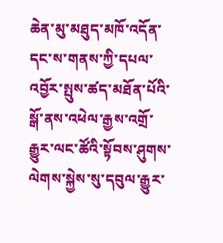ཆེན་མུ་མཐུད་མཁོ་འདོན་དང་ས་གནས་ཀྱི་དཔལ་འབྱོར་སྤུས་ཚད་མཐོན་པོའི་སྒོ་ནས་འཕེལ་རྒྱས་འགྲོ་རྒྱུར་ལང་ཚོའི་སྟོབས་ཤུགས་ལེགས་སྐྱེས་སུ་དབུལ་རྒྱུར་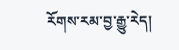རོགས་རམ་བྱ་རྒྱུ་རེད།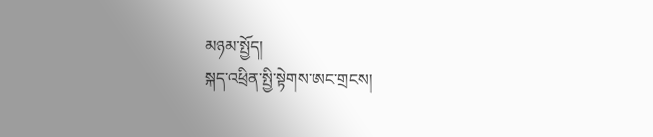མཉམ་སྤྱོད།
སྐད་འཕྲིན་སྤྱི་སྟེགས་ཨང་གྲངས།